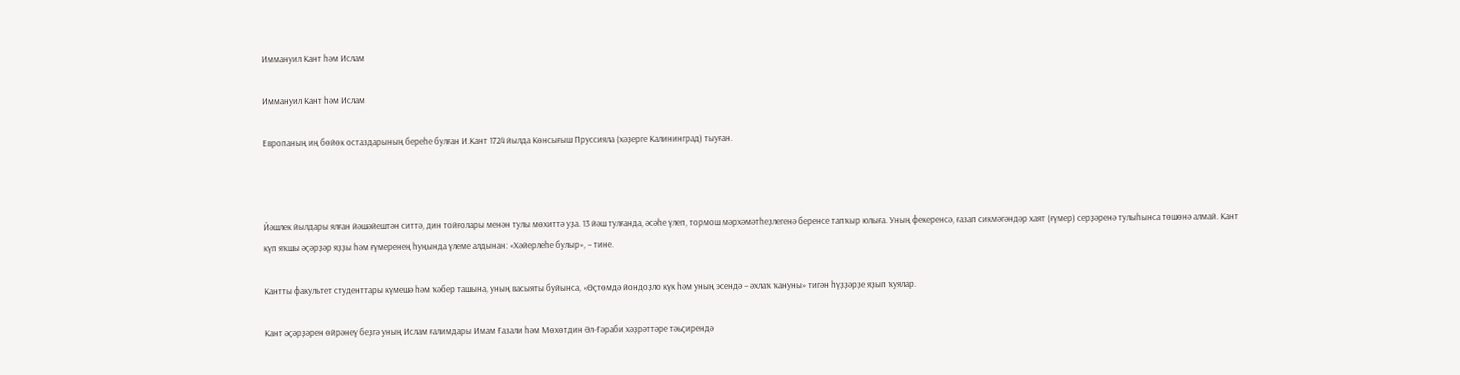Иммануил Кант һәм Ислам

Иммануил Кант һәм Ислам

Европаның иң бөйөк остаздарының береһе булған И.Кант 1724 йылда Көнсығыш Пруссияла (хәҙерге Калининград) тыуған.



Йәшлек йылдары ялған йәшәйештән ситтә, дин тойғолары менән тулы мөхиттә уҙа. 13 йәш тулғанда, әсәһе үлеп, тормош мәрхәмәтһеҙлегенә беренсе тапҡыр юлыға. Уның фекеренсә, ғазап сикмәгәндәр хаят (ғүмер) серҙәренә тулыһынса төшөнә алмай. Кант күп яҡшы әҫәрҙәр яҙҙы һәм ғүмеренең һуңында үлеме алдынан: «Хәйерлеһе булыр», – тине.

Кантты факультет студенттары күмешә һәм ҡәбер ташына, уның васыяты буйынса, «Өҫтөмдә йондоҙло күк һәм уның эсендә – әхлаҡ ҡануны» тигән һүҙҙәрҙе яҙып ҡуялар.

Кант әҫәрҙәрен өйрәнеү беҙгә уның Ислам ғалимдары Имам Ғазали һәм Мөхөтдин Әл-Ғәраби хәҙрәттәре тәьҫирендә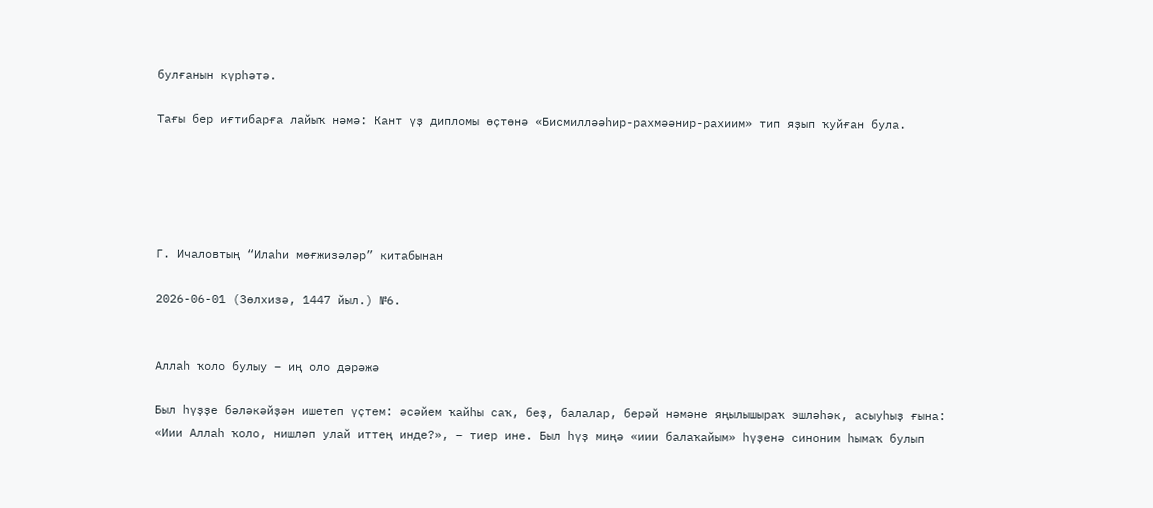булғанын күрһәтә.

Тағы бер иғтибарға лайыҡ нәмә: Кант үҙ дипломы өҫтөнә «Бисмилләәһир-рахмәәнир-рахиим» тип яҙып ҡуйған була.





Г. Ичаловтың “Илаһи мөғжизәләр” китабынан

2026-06-01 (Зөлхизә, 1447 йыл.) №6.


Аллаһ ҡоло булыу − иң оло дәрәжә

Был һүҙҙе бәләкәйҙән ишетеп үҫтем: әсәйем ҡайһы саҡ, беҙ, балалар, берәй нәмәне яңылышыраҡ эшләһәк, асыуһыҙ ғына: «Иии Аллаһ ҡоло, нишләп улай иттең инде?», – тиер ине. Был һүҙ миңә «иии балаҡайым» һүҙенә синоним һымаҡ булып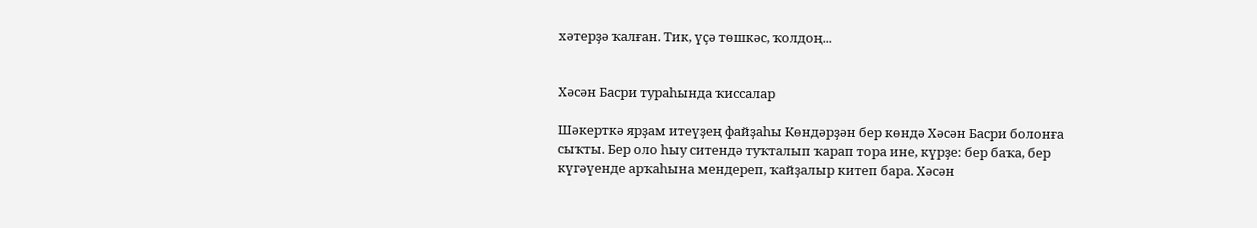хәтерҙә ҡалған. Тик, үҫә төшкәс, ҡолдоң...


Хәсән Басри тураһында ҡиссалар

Шәкерткә ярҙам итеүҙең файҙаһы Көндәрҙән бер көндә Хәсән Басри болонға сыҡты. Бер оло һыу ситендә туҡталып ҡарап тора ине, күрҙе: бер баҡа, бер күгәүенде арҡаһына мендереп, ҡайҙалыр китеп бара. Хәсән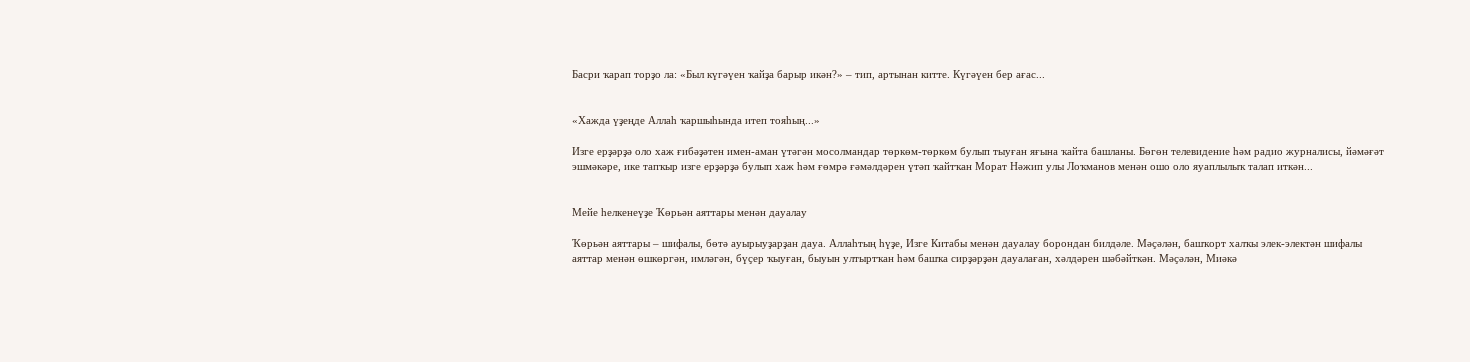Басри ҡарап торҙо ла: «Был күгәүен ҡайҙа барыр икән?» – тип, артынан китте. Күгәүен бер ағас...


«Хажда үҙеңде Аллаһ ҡаршыһында итеп тояһың...»

Изге ерҙәрҙә оло хаж ғибәҙәтен имен-аман үтәгән мосолмандар төркөм-төркөм булып тыуған яғына ҡайта башланы. Бөгөн телевидение һәм радио журналисы, йәмәғәт эшмәкәре, ике тапҡыр изге ерҙәрҙә булып хаж һәм ғөмрә ғәмәлдәрен үтәп ҡайтҡан Морат Нәжип улы Лоҡманов менән ошо оло яуаплылыҡ талап иткән...


Мейе һелкенеүҙе Ҡөрьән аяттары менән дауалау

Ҡөрьән аяттары – шифалы, бөтә ауырыуҙарҙан дауа. Аллаһтың һүҙе, Изге Китабы менән дауалау борондан билдәле. Мәҫәлән, башҡорт халҡы элек-электән шифалы аяттар менән өшкөргән, имләгән, бүҫер ҡыуған, быуын ултыртҡан һәм башҡа сирҙәрҙән дауалаған, хәлдәрен шәбәйткән. Мәҫәлән, Миәкә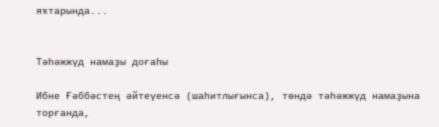яҡтарында...


Тәһәжжүд намаҙы доғаһы

Ибне Ғәббәстең әйтеүенсә (шаһитлығынса), төндә тәһәжжүд намаҙына торғанда,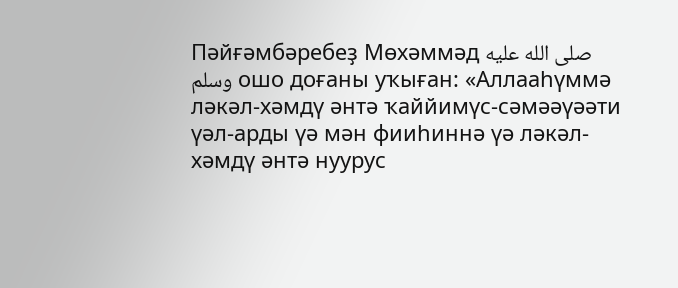Пәйғәмбәребеҙ Мөхәммәд صلى الله عليه وسلم ошо доғаны уҡыған: «Аллааһүммә ләкәл-хәмдү әнтә ҡаййимүс-сәмәәүәәти үәл-арды үә мән фииһиннә үә ләкәл-хәмдү әнтә нуурус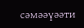сәмәәүәәти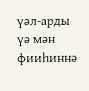үәл-арды үә мән фииһиннә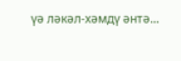үә ләкәл-хәмдү әнтә...